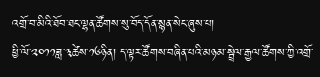འགྲོ་བ་མིའི་ཐོབ་ཐང་ལྷན་ཚོགས་སུ་བོད་དོན་སྙན་སེང་ཞུས་པ།
ཕྱི་ལོ་༢༠༡༡ཟླ་༣ཚེས་༡༦ཉིན། ད་ལྟར་ཚོགས་བཞིན་པའི་མཉམ་སྦྲེལ་རྒྱལ་ཚོགས་ཀྱི་འགྲོ་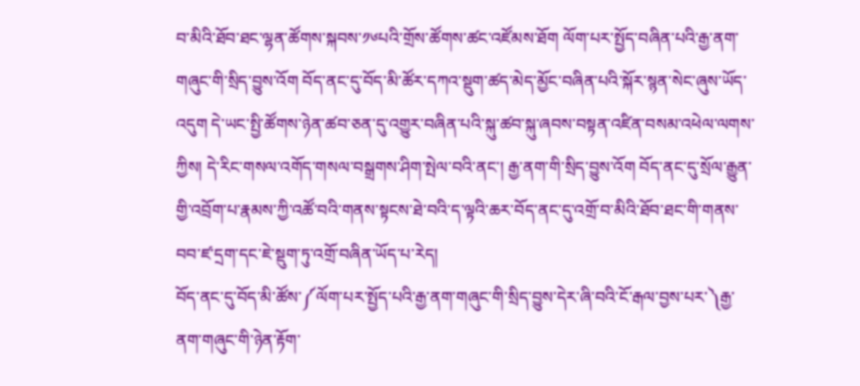བ་མིའི་ཐོབ་ཐང་ལྷན་ཚོགས་སྐབས་༡༦པའི་གྲོས་ཚོགས་ཚང་འཛོམས་ཐོག ལོག་པར་སྤྱོད་བཞིན་པའི་རྒྱ་ནག་གཞུང་གི་སྲིད་བྱུས་འོག བོད་ནང་དུ་བོད་མི་ཚོར་དཀའ་སྡུག་ཚད་མེད་མྱོང་བཞིན་པའི་སྐོར་སྙན་སེང་ཞུས་ཡོད་འདུག དེ་ཡང་སྤྱི་ཚོགས་ཉེན་ཚབ་ཅན་དུ་འགྱུར་བཞིན་པའི་སྐུ་ཚབ་སྐུ་ཞབས་བསྟན་འཛིན་བསམ་འཕེལ་ལགས་ཀྱིས། དེ་རིང་གསལ་འགོད་གསལ་བསྒྲགས་ཤིག་སྤེལ་བའི་ནང་། རྒྱ་ནག་གི་སྲིད་བྱུས་འོག བོད་ནང་དུ་སྲོལ་རྒྱུན་གྱི་འབྲོག་པ་རྣམས་ཀྱི་འཚོ་བའི་གནས་སྟངས་ཐེ་བའི་ད་ལྟའི་ཆར་བོད་ནང་དུ་འགྲོ་བ་མིའི་ཐོབ་ཐང་གི་གནས་བབ་ཛ་དྲག་དང་ཇེ་སྡུག་ཏུ་འགྲོ་བཞིན་ཡོད་པ་རེད།
བོད་ནང་དུ་བོད་མི་ཚོས་༼ལོག་པར་སྤྱོད་པའི་རྒྱ་ནག་གཞུང་གི་སྲིད་བྱུས་དེར་ཞི་བའི་ངོ་རྒལ་བྱས་པར་༽རྒྱ་ནག་གཞུང་གི་ཉེན་རྟོག་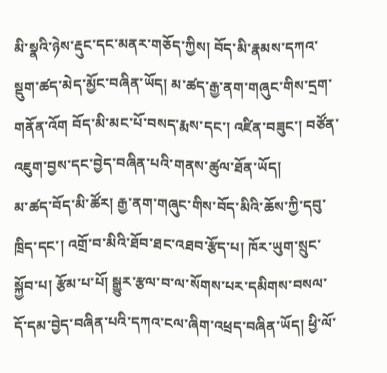མི་སྣའི་ཉེས་རྡུང་དང་མནར་གཅོད་ཀྱིས། བོད་མི་རྣམས་དཀའ་སྡུག་ཚད་མེད་མྱོང་བཞིན་ཡོད། མ་ཚད་རྒྱ་ནག་གཞུང་གིས་དྲག་གནོན་འོག བོད་མི་མང་པོ་བསད་རྨས་དང་། འཛིན་བཟུང་། བཙོན་འཇུག་བྱས་དང་བྱེད་བཞིན་པའི་གནས་ཚུལ་ཐོན་ཡོད།
མ་ཚད་བོད་མི་ཚོར། རྒྱ་ནག་གཞུང་གིས་བོད་མིའི་ཆོས་ཀྱི་དབུ་ཁྲིད་དང་། འགྲོ་བ་མིའི་ཐོབ་ཐང་འཐབ་རྩོད་པ། ཁོར་ཡུག་སྲུང་སྐྱོབ་པ། རྩོམ་པ་པོ། སྒྱུར་རྩལ་བ་ལ་སོགས་པར་དམིགས་བསལ་དོ་དམ་བྱེད་བཞིན་པའི་དཀའ་ངལ་ཞིག་འཕྲད་བཞིན་ཡོད། ཕྱི་ལོ་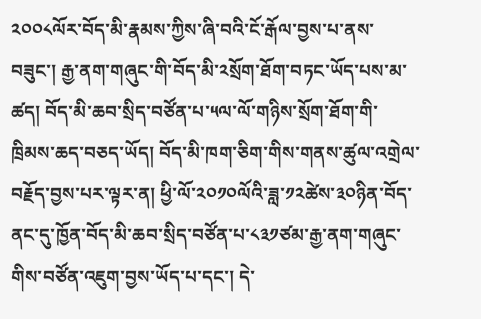༢༠༠༨ལོར་བོད་མི་རྣམས་ཀྱིས་ཞི་བའི་ངོ་རྒོལ་བྱས་པ་ནས་བཟུང་། རྒྱ་ནག་གཞུང་གི་བོད་མི་༢སྲོག་ཐོག་བཏང་ཡོད་པས་མ་ཚད། བོད་མི་ཆབ་སྲིད་བཙོན་པ་༥ལ་ལོ་གཉིས་སྲོག་ཐོག་གི་ཁྲིམས་ཆད་བཅད་ཡོད། བོད་མི་ཁག་ཅིག་གིས་གནས་ཚུལ་འགྲེལ་བརྗོད་བྱས་པར་ལྟར་ན། ཕྱི་ལོ་༢༠༡༠ལོའི་ཟླ་༡༢ཚེས་༣༠ཉིན་བོད་ནང་དུ་ཁྱོན་བོད་མི་ཆབ་སྲིད་བཙོན་པ་༨༣༡ཙམ་རྒྱ་ནག་གཞུང་གིས་བཙོན་འཇུག་བྱས་ཡོད་པ་དང་། དེ་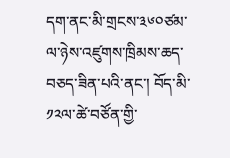དག་ནང་མི་གྲངས་༣༦༠ཙམ་ལ་ཉེས་འཛུགས་ཁྲིམས་ཆད་བཅད་ཟིན་པའི་ནང་། བོད་མི་༡༢ལ་ཚེ་བཙོན་གྱི་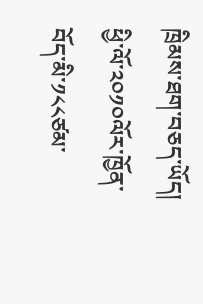ཁྲིམས་ཐག་བཅད་ཡོད། ཕྱི་ལོ་༢༠༡༠ལོར་ཁྱོན་བོད་མི་༡༨༨ཙམ་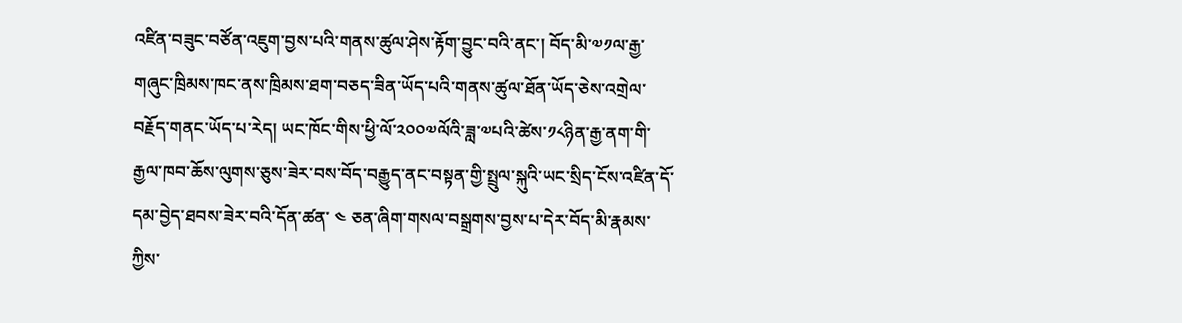འཛིན་བཟུང་བཙོན་འཇུག་བྱས་པའི་གནས་ཚུལ་ཤེས་རྟོག་བྱུང་བའི་ནང་། བོད་མི་༧༡ལ་རྒྱ་གཞུང་ཁྲིམས་ཁང་ནས་ཁྲིམས་ཐག་བཅད་ཟིན་ཡོད་པའི་གནས་ཚུལ་ཐོན་ཡོད་ཅེས་འགྲེལ་བརྗོད་གནང་ཡོད་པ་རེད། ཡང་ཁོང་གིས་ཕྱི་ལོ་༢༠༠༧ལོའི་ཟླ་༧པའི་ཚེས་༡༨ཉིན་རྒྱ་ནག་གི་རྒྱལ་ཁབ་ཆོས་ལུགས་ཅུས་ཟེར་བས་བོད་བརྒྱུད་ནང་བསྟན་གྱི་སྤྲུལ་སྐུའི་ཡང་སྲིད་ངོས་འཛིན་དོ་དམ་བྱེད་ཐབས་ཟེར་བའི་དོན་ཚན་ ༤ ཅན་ཞིག་གསལ་བསྒྲགས་བྱས་པ་དེར་བོད་མི་རྣམས་ཀྱིས་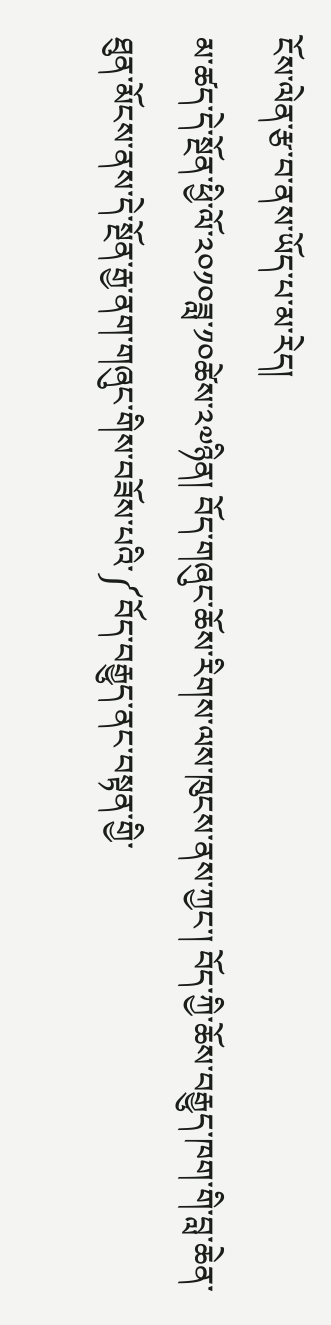ངོས་ལེན་རྩ་བ་ནས་ཡོད་པ་མ་རེད།
མ་ཚད་དེ་སྔོན་ཕྱི་ལོ་༢༠༡༠ཟླ་༡༠ཚེས་༢༧ཉིན། བོད་གཞུང་ཆོས་རིགས་ལས་ཁུངས་ནས་ཀྱང་། བོད་ཀྱི་ཆོས་བརྒྱུད་ཁག་གི་བླ་ཆེན་ཐུན་མོངས་ནས་དེ་སྔོན་རྒྱ་ནག་གཞུང་གིས་བཟོས་པའི་༼བོད་བརྒྱུད་ནང་བསྟན་གྱི་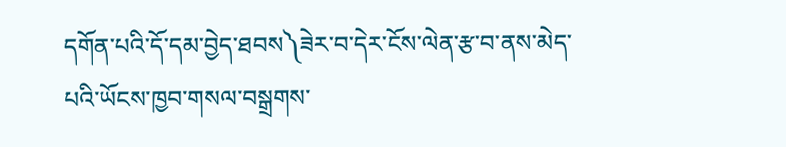དགོན་པའི་དོ་དམ་བྱེད་ཐབས༽ཟེར་བ་དེར་ངོས་ལེན་རྩ་བ་ནས་མེད་པའི་ཡོངས་ཁྱབ་གསལ་བསྒྲགས་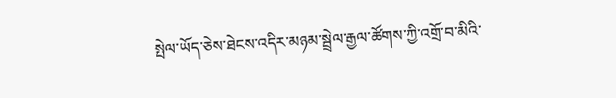སྤེལ་ཡོད་ཅེས་ཐེངས་འདིར་མཉམ་སྦྲེལ་རྒྱལ་ཚོགས་ཀྱི་འགྲོ་བ་མིའི་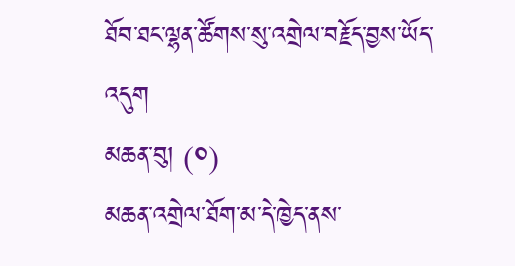ཐོབ་ཐང་ལྷན་ཚོགས་སུ་འགྲེལ་བརྗོད་བྱས་ཡོད་འདུག
མཆན་བུ། (༠)
མཆན་འགྲེལ་ཐོག་མ་དེ་ཁྱེད་ནས་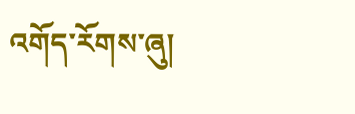འགོད་རོགས་ཞུ།